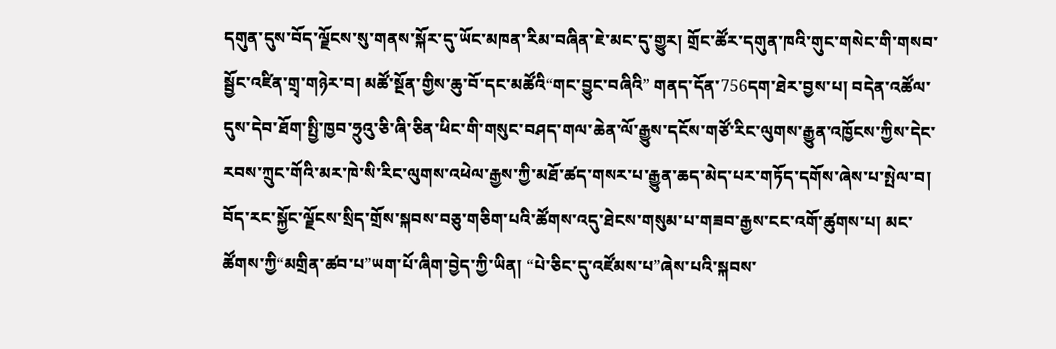དགུན་དུས་བོད་ལྗོངས་སུ་གནས་སྐོར་དུ་ཡོང་མཁན་རིམ་བཞིན་ཇེ་མང་དུ་གྱུར། གྲོང་ཚོར་དགུན་ཁའི་གུང་གསེང་གི་གསབ་སྦྱོང་འཛིན་གྲྭ་གཉེར་བ། མཚོ་སྔོན་གྱིས་ཆུ་བོ་དང་མཚོའི“གང་བྱུང་བཞིའི” གནད་དོན་756དག་ཐེར་བྱས་པ། བདེན་འཚོལ་དུས་དེབ་ཐོག་སྤྱི་ཁྱབ་ཧྲུའུ་ཅི་ཞི་ཅིན་ཕིང་གི་གསུང་བཤད་གལ་ཆེན་ལོ་རྒྱུས་དངོས་གཙོ་རིང་ལུགས་རྒྱུན་འཁྱོངས་ཀྱིས་དེང་རབས་ཀྲུང་གོའི་མར་ཁེ་སི་རིང་ལུགས་འཕེལ་རྒྱས་ཀྱི་མཐོ་ཚད་གསར་པ་རྒྱུན་ཆད་མེད་པར་གཏོད་དགོས་ཞེས་པ་སྤེལ་བ། བོད་རང་སྐྱོང་ལྗོངས་སྲིད་གྲོས་སྐབས་བཅུ་གཅིག་པའི་ཚོགས་འདུ་ཐེངས་གསུམ་པ་གཟབ་རྒྱས་ངང་འགོ་ཚུགས་པ། མང་ཚོགས་ཀྱི“མགྲིན་ཚབ་པ”ཡག་པོ་ཞིག་བྱེད་ཀྱི་ཡིན། “པེ་ཅིང་དུ་འཛོམས་པ”ཞེས་པའི་སྐབས་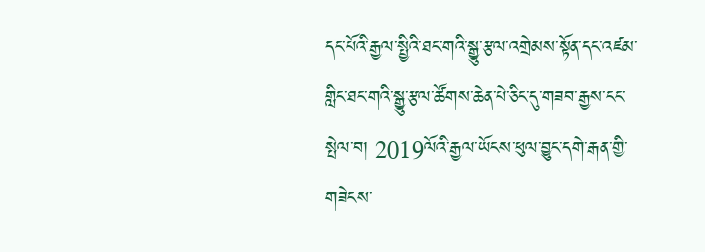དང་པོའི་རྒྱལ་སྤྱིའི་ཐང་གའི་སྒྱུ་རྩལ་འགྲེམས་སྟོན་དང་འཛམ་གླིང་ཐང་གའི་སྒྱུ་རྩལ་ཚོགས་ཆེན་པེ་ཅིང་དུ་གཟབ་རྒྱས་ངང་སྤེལ་བ། 2019ལོའི་རྒྱལ་ཡོངས་ཕུལ་བྱུང་དགེ་རྒན་གྱི་གཟེངས་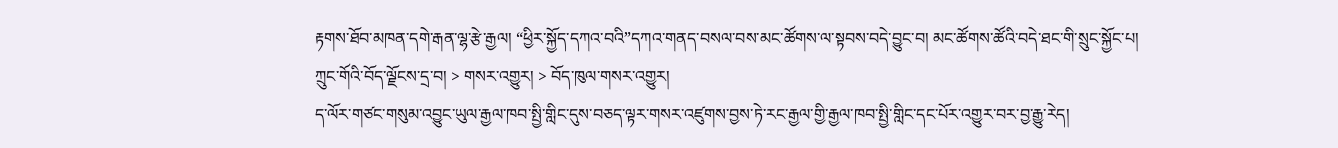རྟགས་ཐོབ་མཁན་དགེ་རྒན་ལྷ་རྩེ་རྒྱལ། “ཕྱིར་སྐྱོད་དཀའ་བའི”དཀའ་གནད་བསལ་བས་མང་ཚོགས་ལ་སྟབས་བདེ་བྱུང་བ། མང་ཚོགས་ཚོའི་བདེ་ཐང་གི་སྲུང་སྐྱོང་པ།
ཀྲུང་གོའི་བོད་ལྗོངས་དྲ་བ། > གསར་འགྱུར། > བོད་ཁུལ་གསར་འགྱུར།
ད་ལོར་གཙང་གསུམ་འབྱུང་ཡུལ་རྒྱལ་ཁབ་སྤྱི་གླིང་དུས་བཅད་ལྟར་གསར་འཛུགས་བྱས་ཏེ་རང་རྒྱལ་གྱི་རྒྱལ་ཁབ་སྤྱི་གླིང་དང་པོར་འགྱུར་བར་བྱ་རྒྱུ་རེད།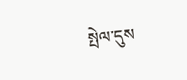སྤེལ་དུས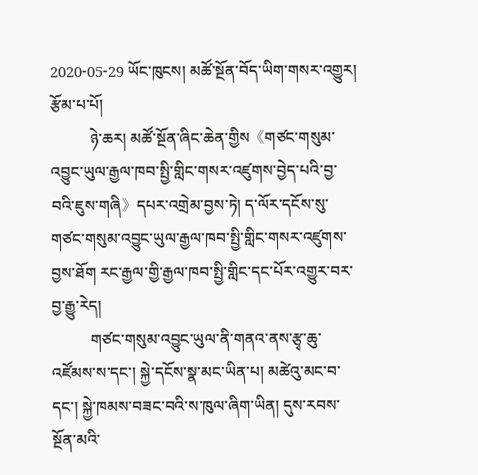2020-05-29 ཡོང་ཁུངས། མཚོ་སྔོན་བོད་ཡིག་གསར་འགྱུར། རྩོམ་པ་པོ།
          ཉེ་ཆར། མཚོ་སྔོན་ཞིང་ཆེན་གྱིས《གཙང་གསུམ་འབྱུང་ཡུལ་རྒྱལ་ཁབ་སྤྱི་གླིང་གསར་འཛུགས་བྱེད་པའི་བྱ་བའི་ཇུས་གཞི》དཔར་འགྲེམ་བྱས་ཏེ། ད་ལོར་དངོས་སུ་གཙང་གསུམ་འབྱུང་ཡུལ་རྒྱལ་ཁབ་སྤྱི་གླིང་གསར་འཛུགས་བྱས་ཐོག རང་རྒྱལ་གྱི་རྒྱལ་ཁབ་སྤྱི་གླིང་དང་པོར་འགྱུར་བར་བྱ་རྒྱུ་རེད།
          གཙང་གསུམ་འབྱུང་ཡུལ་ནི་གནའ་ནས་རྩྭ་ཆུ་འཛོམས་ས་དང་། སྐྱེ་དངོས་སྣ་མང་ཡིན་པ། མཚེའུ་མང་བ་དང་། སྐྱེ་ཁམས་བཟང་བའི་ས་ཁུལ་ཞིག་ཡིན། དུས་རབས་སྔོན་མའི་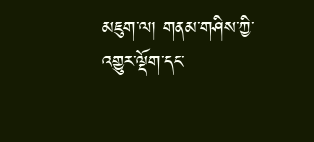མཇུག་ལ། གནམ་གཤིས་ཀྱི་འགྱུར་ལྡོག་དང་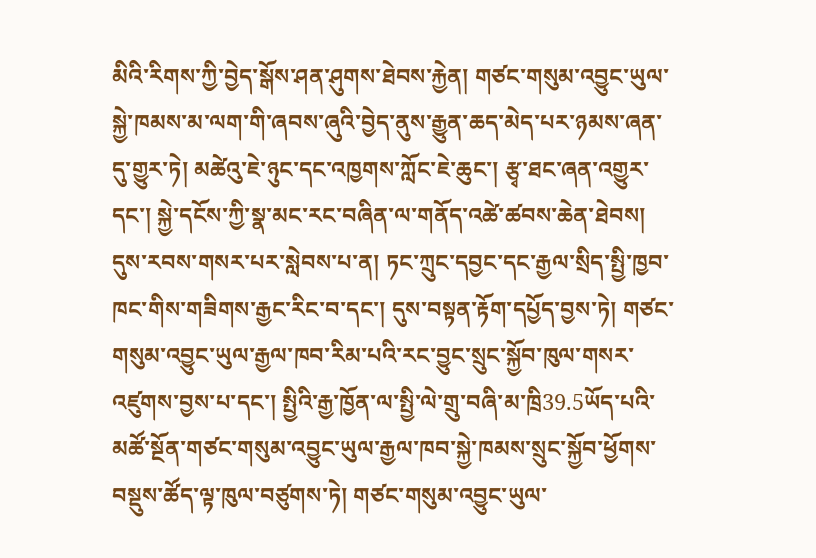མིའི་རིགས་ཀྱི་བྱེད་སྒོས་ཤན་ཤུགས་ཐེབས་རྐྱེན། གཙང་གསུམ་འབྱུང་ཡུལ་སྐྱེ་ཁམས་མ་ལག་གི་ཞབས་ཞུའི་བྱེད་ནུས་རྒྱུན་ཆད་མེད་པར་ཉམས་ཞན་དུ་གྱུར་ཏེ། མཚེའུ་ཇེ་ཉུང་དང་འཁྱགས་ཀློང་ཇེ་ཆུང་། རྩྭ་ཐང་ཞན་འགྱུར་དང་། སྐྱེ་དངོས་ཀྱི་སྣ་མང་རང་བཞིན་ལ་གནོད་འཚེ་ཚབས་ཆེན་ཐེབས། དུས་རབས་གསར་པར་སླེབས་པ་ན། ཏང་ཀྲུང་དབྱང་དང་རྒྱལ་སྲིད་སྤྱི་ཁྱབ་ཁང་གིས་གཟིགས་རྒྱང་རིང་བ་དང་། དུས་བསྟན་རྟོག་དཔྱོད་བྱས་ཏེ། གཙང་གསུམ་འབྱུང་ཡུལ་རྒྱལ་ཁབ་རིམ་པའི་རང་བྱུང་སྲུང་སྐྱོབ་ཁུལ་གསར་འཛུགས་བྱས་པ་དང་། སྤྱིའི་རྒྱ་ཁྱོན་ལ་སྤྱི་ལེ་གྲུ་བཞི་མ་ཁྲི39.5ཡོད་པའི་མཚོ་སྔོན་གཙང་གསུམ་འབྱུང་ཡུལ་རྒྱལ་ཁབ་སྐྱེ་ཁམས་སྲུང་སྐྱོབ་ཕྱོགས་བསྡུས་ཚོད་ལྟ་ཁུལ་བཙུགས་ཏེ། གཙང་གསུམ་འབྱུང་ཡུལ་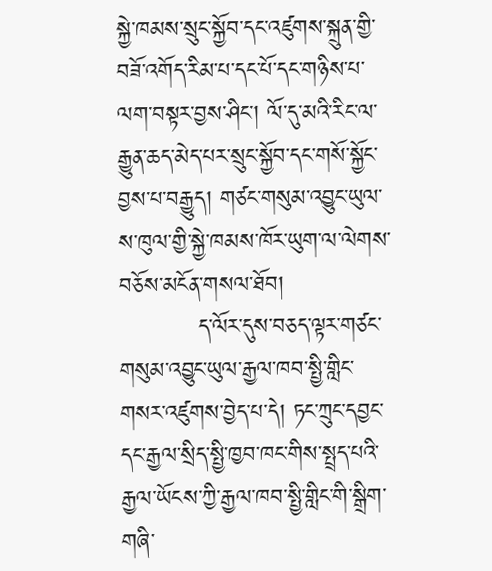སྐྱེ་ཁམས་སྲུང་སྐྱོབ་དང་འཛུགས་སྐྲུན་གྱི་བཟོ་འགོད་རིམ་པ་དང་པོ་དང་གཉིས་པ་ལག་བསྟར་བྱས་ཤིང་། ལོ་དུ་མའི་རིང་ལ་རྒྱུན་ཆད་མེད་པར་སྲུང་སྐྱོབ་དང་གསོ་སྐྱོང་བྱས་པ་བརྒྱུད། གཙང་གསུམ་འབྱུང་ཡུལ་ས་ཁུལ་གྱི་སྐྱེ་ཁམས་ཁོར་ཡུག་ལ་ལེགས་བཅོས་མངོན་གསལ་ཐོབ།
          ད་ལོར་དུས་བཅད་ལྟར་གཙང་གསུམ་འབྱུང་ཡུལ་རྒྱལ་ཁབ་སྤྱི་གླིང་གསར་འཛུགས་བྱེད་པ་དེ། ཏང་ཀྲུང་དབྱང་དང་རྒྱལ་སྲིད་སྤྱི་ཁྱབ་ཁང་གིས་སྤྲད་པའི་རྒྱལ་ཡོངས་ཀྱི་རྒྱལ་ཁབ་སྤྱི་གླིང་གི་སྒྲིག་གཞི་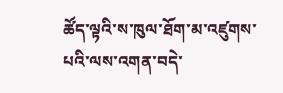ཚོད་ལྟའི་ས་ཁུལ་ཐོག་མ་འཛུགས་པའི་ལས་འགན་བདེ་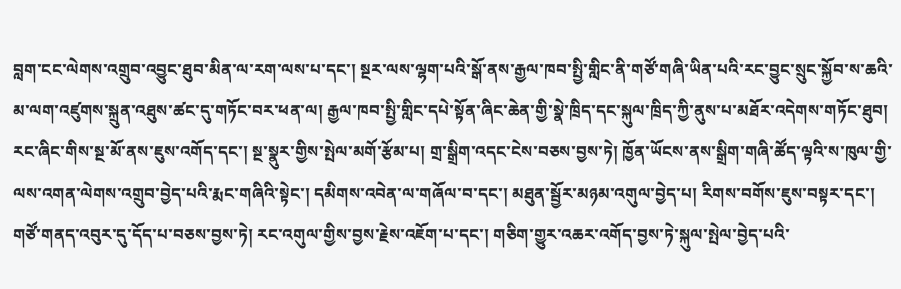བླག་ངང་ལེགས་འགྲུབ་འབྱུང་ཐུབ་མིན་ལ་རག་ལས་པ་དང་། སྔར་ལས་ལྷག་པའི་སྒོ་ནས་རྒྱལ་ཁབ་སྤྱི་གླིང་ནི་གཙོ་གཞི་ཡིན་པའི་རང་བྱུང་སྲུང་སྐྱོབ་ས་ཆའི་མ་ལག་འཛུགས་སྐྲུན་འཐུས་ཚང་དུ་གཏོང་བར་ཕན་ལ། རྒྱལ་ཁབ་སྤྱི་གླིང་དཔེ་སྟོན་ཞིང་ཆེན་གྱི་སྣེ་ཁྲིད་དང་སྐུལ་ཁྲིད་ཀྱི་ནུས་པ་མཐོར་འདེགས་གཏོང་ཐུབ། རང་ཞིང་གིས་སྔ་མོ་ནས་ཇུས་འགོད་དང་། སྔ་སྣུར་གྱིས་སྤེལ་མགོ་རྩོམ་པ། གྲ་སྒྲིག་འདང་ངེས་བཅས་བྱས་ཏེ། ཁྱོན་ཡོངས་ནས་སྒྲིག་གཞི་ཚོད་ལྟའི་ས་ཁུལ་གྱི་ལས་འགན་ལེགས་འགྲུབ་བྱེད་པའི་རྨང་གཞིའི་སྟེང་། དམིགས་འབེན་ལ་གཞོལ་བ་དང་། མཐུན་སྦྱོར་མཉམ་འགུལ་བྱེད་པ། རིགས་བགོས་ཇུས་བསྟར་དང་། གཙོ་གནད་འབུར་དུ་དོད་པ་བཅས་བྱས་ཏེ། རང་འགུལ་གྱིས་བྱས་རྗེས་འཇོག་པ་དང་། གཅིག་གྱུར་འཆར་འགོད་བྱས་ཏེ་སྐུལ་སྤེལ་བྱེད་པའི་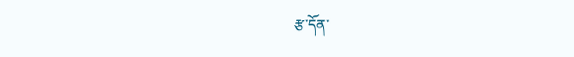རྩ་དོན་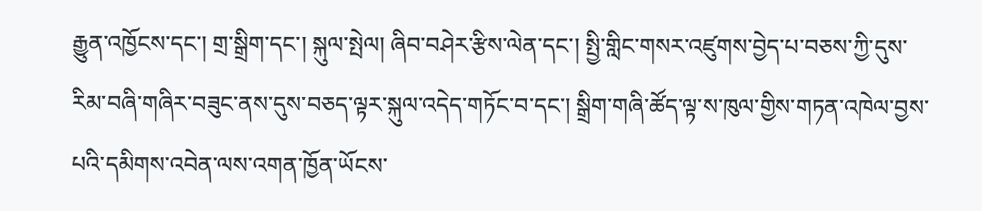རྒྱུན་འཁྱོངས་དང་། གྲ་སྒྲིག་དང་། སྐུལ་སྤེལ། ཞིབ་བཤེར་རྩིས་ལེན་དང་། སྤྱི་གླིང་གསར་འཛུགས་བྱེད་པ་བཅས་ཀྱི་དུས་རིམ་བཞི་གཞིར་བཟུང་ནས་དུས་བཅད་ལྟར་སྐུལ་འདེད་གཏོང་བ་དང་། སྒྲིག་གཞི་ཚོད་ལྟ་ས་ཁུལ་གྱིས་གཏན་འཁེལ་བྱས་པའི་དམིགས་འབེན་ལས་འགན་ཁྱོན་ཡོངས་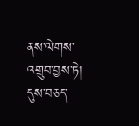ནས་ལེགས་འགྲུབ་བྱས་ཏེ། དུས་བཅད་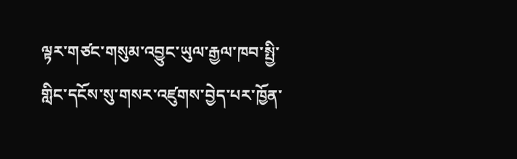ལྟར་གཙང་གསུམ་འབྱུང་ཡུལ་རྒྱལ་ཁབ་སྤྱི་གླིང་དངོས་སུ་གསར་འཛུགས་བྱེད་པར་ཁྱོན་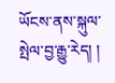ཡོངས་ནས་སྐུལ་སྤེལ་བྱ་རྒྱུ་རེད། །